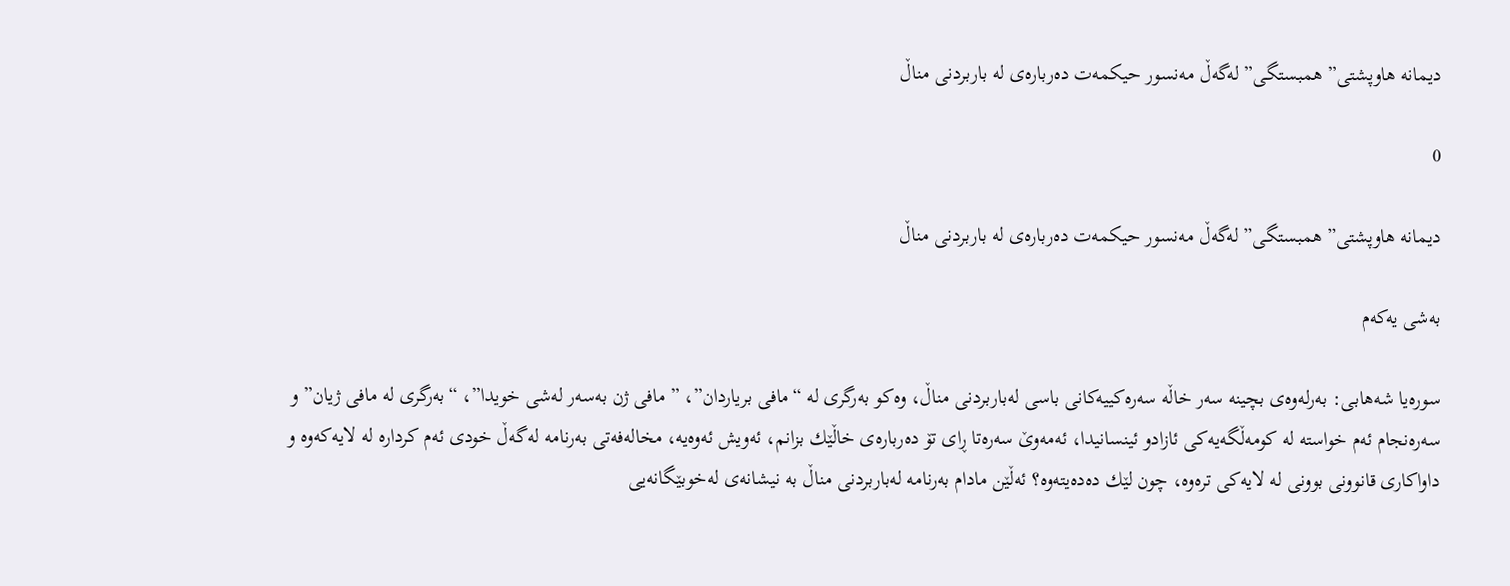دیمانە هاوپشتی” همبستگی” لەگەڵ مەنسور حیکمەت ده‌رباره‌ى‌ له‌ باربردنى‌ مناڵ

0

دیمانە هاوپشتی” همبستگی” لەگەڵ مەنسور حیکمەت ده‌رباره‌ى‌ له‌ باربردنى‌ مناڵ

بەشی یەکەم

سوره‌يا شه‌هابى: به‌رله‌وه‌ى‌ بچينه‌ سه‌ر خاڵه‌ سه‌ره‌کییە‌كانى‌ باسى‌ له‌باربردنى‌ مناڵ، وه‌كو به‌رگرى‌ له‌ “مافى‌ برياردان”، ” مافى‌ ژن به‌سه‌ر له‌شى‌ خويدا”، “به‌رگرى‌ له‌ مافى‌ ژيان” و سه‌ره‌نجام ئه‌م خواسته‌ له‌ كومه‌ڵگەيه‌كى‌ ئازادو ئينسانيدا، ئه‌مه‌وێ سه‌ره‌تا ڕاى‌ تۆ ده‌رباره‌ى‌ خاڵێك بزانم، ئه‌ويش ئه‌وه‌يه‌، مخاله‌فه‌تى‌ به‌رنامه‌ له‌گه‌ڵ خودى‌ ئه‌م كرداره‌ له‌ لايه‌كه‌وه‌ و داواكارى‌ قانوونى‌ بوونى‌ له‌ لايه‌كى‌ تره‌وه‌، چون لێك ده‌ده‌يته‌وه‌؟ ئه‌ڵێن مادام به‌رنامه‌ له‌باربردنى‌ مناڵ به‌ نيشانه‌ى‌ له‌خوبێگانه‌يى‌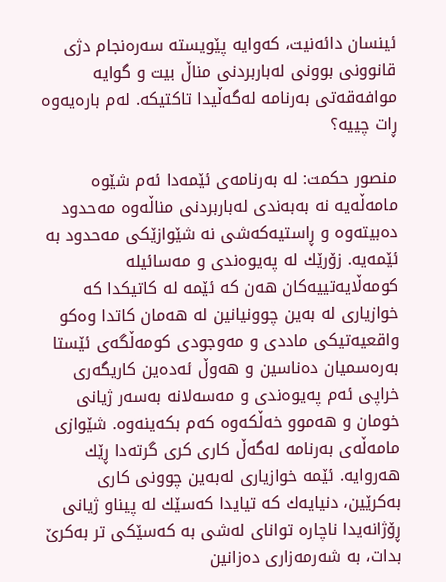ئينسان دائه‌نيت، كه‌وايه‌ پێويسته‌ سه‌ره‌نجام دژى‌ قانوونی بوونى‌ له‌باربردنى‌ مناڵ بيت و گوايه‌ موافه‌قه‌تى‌ به‌رنامه‌ له‌گه‌ڵيدا تاكتيكه‌. له‌م باره‌يه‌وه‌ ڕات چیيه‌؟

منصور حكمت: له‌ به‌رنامه‌ى‌ ئێمه‌دا ئه‌م شێوه‌ مامه‌ڵه‌يه‌ نه‌ به‌به‌ندى‌ له‌باربردنى‌ مناڵه‌وه‌ مه‌حدود ده‌بيته‌وه‌ و ڕاستيه‌كه‌شى‌ نه‌ شێوازێكى‌ مه‌حدود به‌ ئێمه‌يه‌. زۆرێك له‌ په‌يوه‌ندى‌ و مه‌سائيله‌ كومه‌ڵايه‌تیيه‌كان هه‌ن كه‌ ئێمه‌ له‌ كاتيكدا كه‌ خوازيارى‌ له‌ به‌ين چوونيانين له‌ هه‌مان كاتدا وه‌كو واقعيه‌تيكى‌ ماددى‌ و مه‌وجودى‌ كومه‌ڵگەى‌ ئێستا به‌ره‌سمیا‌ن ده‌ناسين و هه‌وڵ ئه‌ده‌ين كاريگه‌رى‌ خراپى‌ ئه‌م په‌يوه‌ندى‌ و مه‌سه‌لانه‌ به‌سه‌ر ژيانى‌ خومان و هه‌موو خه‌ڵكه‌وه‌ كه‌م بكه‌ينه‌وه‌. شێوازى‌ مامه‌ڵه‌ى‌ به‌رنامه‌ له‌گه‌ڵ كارى‌ كرى‌ گرته‌دا ڕێك هه‌روايه‌. ئێمه‌ خوازيارى‌ له‌به‌ين چوونى‌ كارى‌ به‌كرێين، دنيايه‌ك كه‌ تيايدا كه‌سێك له‌ پيناو ژيانى‌ ڕۆژانه‌يدا ناچاره‌ تواناى‌ له‌شى‌ به‌ كه‌سێكى‌ تر به‌كرێ‌ بدات، به‌ شه‌رمه‌زارى‌ ده‌زانين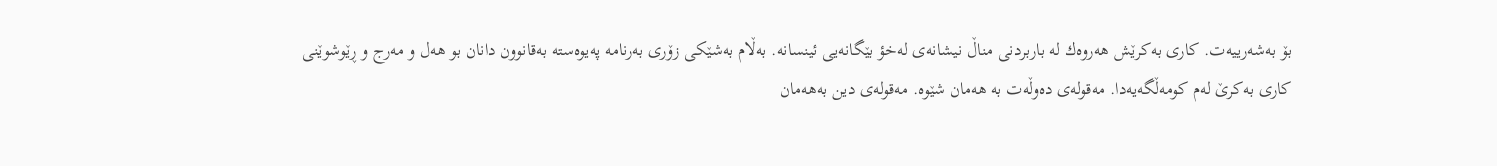بۆ به‌شه‌رييه‌ت. كارى‌ به‌كرێش هه‌روه‌ك له‌ باربردنى‌ مناڵ نيشانه‌ى‌ له‌خؤ بێگانه‌يى‌ ئينسانه‌. به‌ڵام به‌شێكى‌ زۆرى‌ به‌رنامه‌ په‌يوه‌سته‌ به‌قانوون دانان بو هه‌ل و مه‌رج و ڕێوشوێنى‌ كارى‌ به‌كرێ‌ له‌م كومه‌ڵگەيه‌دا. مه‌قوله‌ى‌ ده‌وڵه‌ت به‌ هه‌مان شێوه‌. مه‌قوله‌ى‌ دين به‌هه‌مان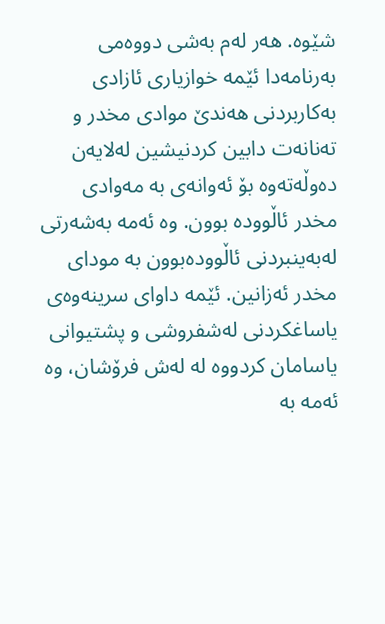شێوه‌. هه‌ر له‌م به‌شى‌ دووه‌مى‌ به‌رنامه‌دا ئێمه‌ خوازيارى‌ ئازادى‌ به‌كاربردنى‌ هه‌ندێ‌ موادى‌ مخدر و ته‌نانه‌ت دابين كردنيشين له‌لايه‌ن ده‌وڵه‌ته‌وه‌ بۆ ئه‌وانه‌ى‌ به‌ مه‌وادى‌ مخدر ئاڵووده‌ بوون. وه‌ ئه‌مه‌ به‌شه‌رتى‌ له‌به‌ينبردنى‌ ئاڵووده‌بوون به‌ موداى‌ مخدر ئه‌زانين. ئێمه‌ داواى‌ سرينه‌وه‌ى‌ ياساغكردنى‌ له‌شفروشى‌ و پشتيوانى‌‌ ياسامان كردووه‌ له‌ له‌ش فرۆشان، وه‌ ئه‌مه‌ به‌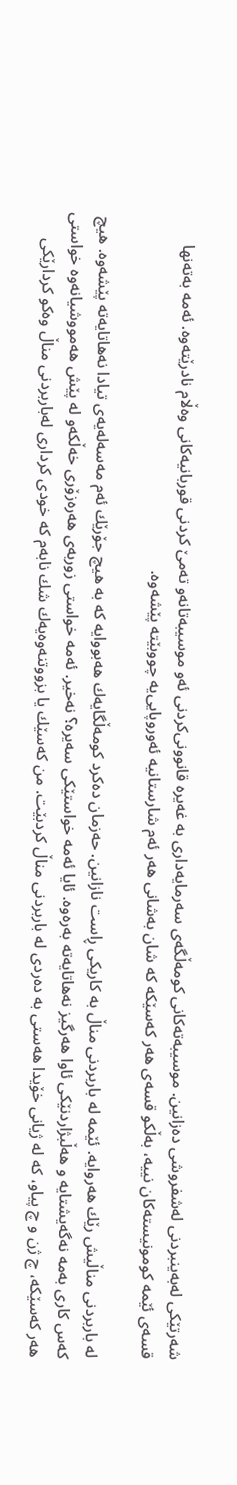شه‌رتێكى‌ له‌به‌ينبردنى‌ له‌شفروشى‌ ده‌زانين. موسيبه‌ته‌كانى‌ كومه‌ڵگەى‌ سه‌رمايه‌دارى‌ به‌ غه‌يره‌ قانوونى‌كردنى‌ ئه‌و موسيبه‌تانه‌و ته‌مێ كردنى‌ قوربانيه‌كانى‌ وه‌ڵام نادرێته‌وه‌. ئه‌مه‌ به‌ته‌نها قسه‌ى‌ ئێمه‌ كومونيسته‌كان نيیه‌، به‌ڵكو قسه‌ى‌ هه‌ر كه‌سێكه‌ كه‌ شان به‌شانى‌ هه‌ر ئه‌م شارستانيه‌ ئه‌وروپايى‌يه‌ چووبێته‌ پێشه‌وه‌.

له‌ باربردنى‌ مناڵيش رێك هه‌روايه‌. ئێمه‌ له‌ باربردنى‌ مناڵ به‌ كاريكى‌ ڕاست نازانين. حه‌زمان ده‌كرد كومه‌ڵگايه‌ك هه‌بووايه‌ كه‌ به‌ هيچ جۆرێك ئه‌م مه‌سه‌له‌يه‌ى‌ تيادا نه‌هاتايه‌ته‌ پێشه‌وه‌. هيچ كه‌س كارى‌ به‌مه‌ نه‌گه‌يشتايه‌ و هه‌ڵبژاردنێكى‌ ئاوا هه‌رگيز نه‌هاتايه‌ته‌ به‌ره‌وه‌. ئايا ئه‌مه‌ خواستێكى‌ سه‌يره‌؟ نه‌خير. ئه‌مه‌ خواستى‌ زوربه‌ى‌ هه‌ره‌زۆرى‌ خه‌ڵكه‌و له‌ پێش هه‌مووشيانه‌وه‌ خواستى‌ هه‌ر كه‌سێكه‌، چ ژن و چ پياو، كه‌ له‌ ژيانى‌ خۆیدا هه‌ستى‌ به‌ ده‌ردى‌ له‌ باربردنى‌ مناڵ كردبێت. من كه‌سێك يا بزووتنه‌وه‌يه‌ك شك نابه‌م كه‌ خودى‌ كردارى‌ له‌باربردنى‌ مناڵ وه‌كو كردارێكى‌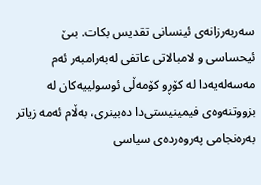سه‌ربه‌رزانه‌ى‌ ئينسانى‌ تقديس بكات. بىێ ئيحساسى‌ و لامبالاتى‌ عاتفى‌ له‌به‌رامبه‌ر ئه‌م مه‌سه‌له‌يه‌دا له‌ كۆڕو كۆمه‌ڵى‌ ئوسولییەکان له‌ بزووتنه‌وه‌ى‌ فيمينيستى‌دا ده‌بينرى‌، به‌ڵام ئه‌مه‌ زياتر به‌ره‌نجامى‌ په‌روه‌رده‌ى‌ سياسى‌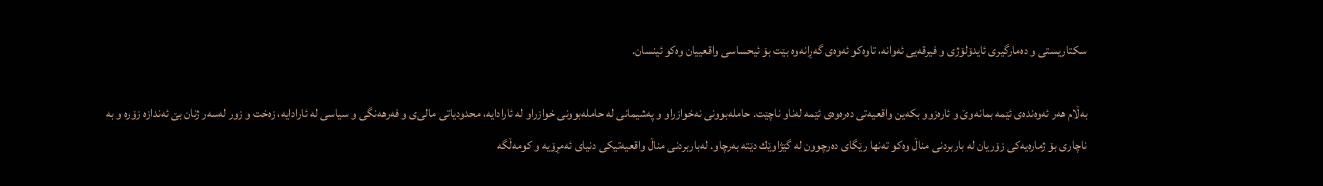سكتاريستى‌ و ده‌مارگيرى‌ ئايدۆلۆژى‌ و فيرقه‌يى‌ ئه‌وانه‌، تاوه‌كو ئه‌وه‌ى‌ گه‌ڕانه‌وه‌ بێت بۆ ئيحساسى‌ واقعیيان وه‌كو ئينسان.

به‌ڵام هه‌ر ئه‌وه‌نده‌ى‌ ئێمه‌ بمانه‌وێ‌ و ئاره‌زوو بكه‌ين واقعيه‌تى‌ ده‌ره‌وه‌ى‌ ئێمه‌ له‌ناو ناچێت. حامله‌بوونى‌ نه‌خوازراو و په‌شيمانى‌ له‌ حامله‌بوونى‌ خوازراو له‌ ئارادايه‌، محدودياتى‌ مالى‌ى‌ و فه‌رهه‌نگى‌ و سياسى‌ له‌ ئارادايه‌، زه‌خت و زور له‌سه‌ر ژنان بێ ئه‌ندازه‌ زۆره‌ و به‌ ناچارى‌ بۆ ژماره‌يه‌كى‌ زۆريان له‌ باربردنى‌ مناڵ وه‌كو ته‌نها رێگاى‌ ده‌رچوون له‌ گێژاوێك دێته‌ به‌رچاو. له‌باربردنى‌ مناڵ واقعيه‌تيكى‌ دنياى‌ ئه‌مڕۆيه‌ و كومه‌ڵگە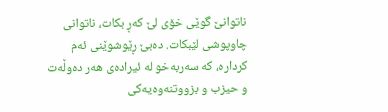ناتوانێ‌ گوێی‌ خۆى‌ لێ‌ كه‌ڕ بكات، ناتوانى‌ چاوپوشى‌ لێبكات. ده‌بێ‌ ڕێوشوێنى‌ ئه‌م كرداره‌، كه‌ سه‌ربه‌خو له‌ ئيراده‌ى‌ هه‌ر ده‌وڵه‌ت و حيزب و بزووتنه‌وه‌يه‌كى‌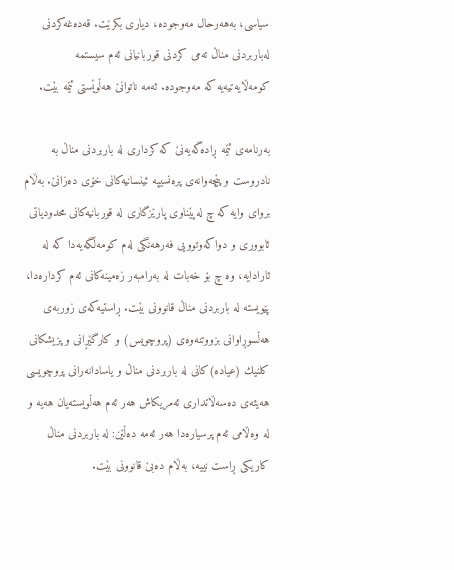سياسى‌، به‌هه‌رحال مه‌وجوده‌، ديارى‌ بكرێت. قه‌ده‌غه‌كردنى‌ له‌باربردنى‌ مناڵ ته‌مى‌ كردنى‌ قوربانيانى‌ ئه‌م سيستمه‌ كومه‌ڵايه‌تیەيه‌ كه‌ مه‌وجوده‌. ئه‌مه‌ ناتوانێ‌ هه‌ڵوێستى‌ ئێمه‌ بێت.

به‌رنامه‌ى‌ ئێمه‌ ڕاده‌گه‌يه‌نێ كه‌ كردارى‌ له‌ باربردنى‌ مناڵ به‌ نادروست و پێچه‌وانه‌ى‌ پره‌نسيپه‌ ئينسانيه‌كانى‌ خۆى‌ ده‌زانێ‌. بەڵام برواى‌ وايه‌ كه‌ چ له‌پێناوى‌ پارێزگارى‌ له‌ قوربانيه‌كانى‌ محدودياتى‌ ئابوورى‌ و دواكه‌وتوويى‌ فه‌رهه‌نگى‌ له‌م كومه‌ڵگەيه‌دا كه‌ له‌ ئارادايه‌، وه‌ چ بۆ خه‌بات له‌ به‌رامبه‌ر زه‌مينه‌كانى‌ ئه‌م كرداره‌دا، پێويسته‌ له‌ باربردنى‌ مناڵ قانوونى‌ بێت. ڕاستيه‌كه‌ى‌ زوربه‌ى‌ هه‌ڵسوڕاوانى‌ بزووتنه‌وه‌ى‌ (پروچويس) و كارگێڕانى‌ و پزيشكانى‌ كلنيك (عياده‌)كانى‌ له‌ باربردنى‌ مناڵ و ياسادانه‌رانى‌ پروچويسى‌ هه‌يئه‌ى‌ ده‌سه‌ڵاتدارى‌ ئه‌مريكاش هه‌ر ئه‌م هه‌ڵويسته‌يان هه‌يه‌ و له‌ وه‌ڵامى‌ ئه‌م پرسياره‌دا هه‌ر ئه‌مه‌ ده‌ڵێن: له‌ باربردنى‌ مناڵ كاريكى‌ ڕاست نیيه‌، بەڵام ده‌بێ‌ قانوونى‌ بێت.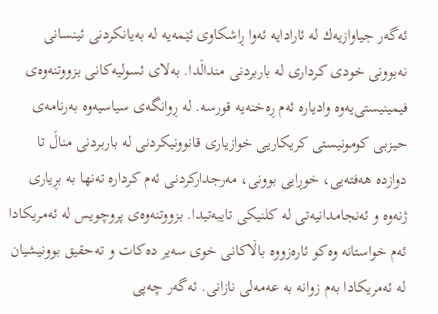ئه‌گه‌ر جياوازيه‌ك له‌ ئارادايه‌ ئه‌وا ڕاشكاوى‌ ئێمه‌يه‌ له‌ به‌يانكردنى‌ ئينسانى‌ نه‌بوونى‌ خودى‌ كردارى‌ له‌ باربردنى‌ منداڵدا. به‌لاى‌ ئسوليه‌كانى‌ بزووتنه‌وه‌ى‌ فيمينيستى‌يه‌وه‌ وادياره‌ ئه‌م ڕه‌خنه‌يه‌ قورسه‌. له‌ ڕوانگه‌ى‌ سياسيه‌وه‌ به‌رنامه‌ى‌ حيزبى‌ كومونيستى‌ كريكاریى‌ خوازيارى‌ قانوونیكردنى‌ له‌ باربردنى‌ مناڵ تا دوازده‌ هه‌فته‌يى‌، خوڕايى‌ بوونى‌، مه‌رجداركردنى‌ ئه‌م كرداره‌ ته‌نها به‌ بڕيارى‌ ژنه‌وه‌ و ئه‌نجامدانيه‌تى‌ له‌ كلنيكى‌ تايبه‌تیدا. بزووتنه‌وه‌ى‌ پروچويس له‌ ئه‌مريكادا ئه‌م خواستانه‌ وه‌كو ئاره‌زووه‌ باڵاكانى‌ خوى‌ سه‌ير ده‌كات و ته‌حقيق بوونيشيان له‌ ئه‌مريكادا به‌م زوانه‌ به‌ عه‌مه‌لى‌ نازانى‌. ئه‌گه‌ر چه‌پى‌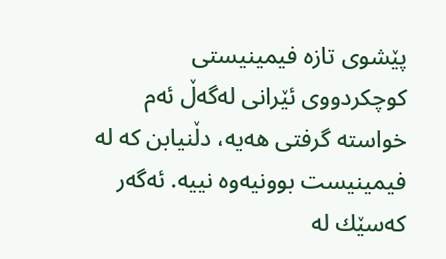پێشوى‌ تازه‌ فيمينيستى‌ كوچكردووى‌ ئێرانى‌ له‌گەڵ ئه‌م خواسته‌ گرفتى‌ هه‌يه‌، دڵنيابن كه‌ له‌ فيمينيست بوونيه‌وه‌ نیيه‌. ئه‌گه‌ر كه‌سێك له‌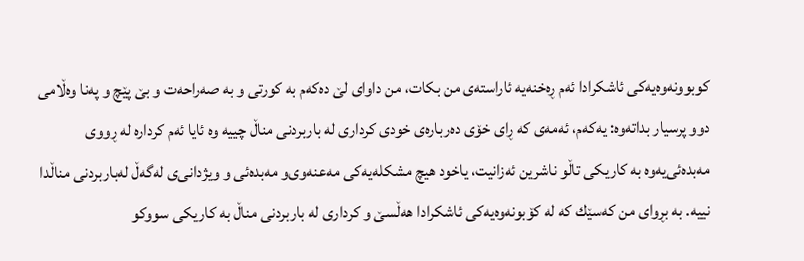كوبوونه‌وه‌يه‌كى‌ ئاشكرادا ئه‌م ڕه‌خنه‌يه‌ ئاراسته‌ى‌ من بكات، من داواى‌ لێ‌ ده‌كه‌م به‌ كورتى‌ و به‌ صەراحه‌ت و بێ پێچ و په‌نا وه‌ڵامى‌ دوو پرسيار بداته‌وه‌: يه‌كه‌م، ئه‌مه‌ى‌ كه‌ ڕاى‌ خۆى‌ ده‌رباره‌ى‌ خودى‌ كردارى‌ له‌ باربردنى‌ مناڵ چیيه‌ وه‌ ئايا ئه‌م كرداره‌ له‌ ڕووى‌ مه‌بده‌ئى‌يه‌وه‌ به‌ كاريكى‌ تاڵو ناشرين ئه‌زانيت، ياخود هيچ مشكله‌يه‌كى‌ مه‌عنه‌وى‌و مه‌بده‌ئى‌ و ويژدانى‌ى‌ له‌گەڵ له‌باربردنى‌ مناڵدا نیيه‌. به‌ بڕواى‌ من كه‌سێك كه‌ له‌ كۆبونه‌وه‌يه‌كى‌ ئاشكرادا هه‌ڵسێ‌ و كردارى‌ له‌ باربردنى‌ مناڵ به‌ كاريكى‌ سووكو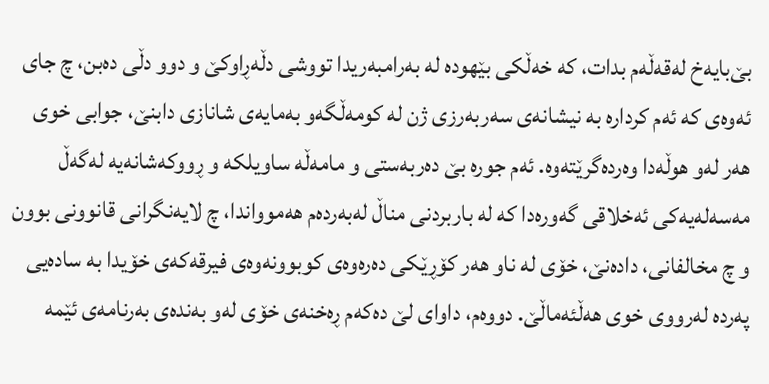بێ‌بايه‌خ له‌قه‌ڵه‌م بدات، كه‌ خه‌ڵكى‌ بێهوده‌ له‌ به‌رامبه‌ريدا تووشى‌ دڵه‌ڕاوكێ‌ و دوو دڵى‌ ده‌بن، چ جاى ئه‌وه‌ى‌ كه‌ ئه‌م كرداره‌ به‌ نيشانه‌ى‌ سه‌ربه‌رزى‌ ژن له‌ كومه‌ڵگەو به‌مايه‌ى‌ شانازى‌ دابنێ‌، جوابى‌ خوى‌ هه‌ر له‌و هوڵه‌دا وه‌رده‌گرێته‌وه‌. ئه‌م جوره‌ بێ ‌ده‌ربه‌ستى‌ و مامه‌ڵه‌ ساويلكه‌ و ڕووكه‌شانه‌يه‌ له‌گه‌ڵ مه‌سه‌له‌يه‌كى‌ ئه‌خلاقى‌ گه‌وره‌دا كه‌ له‌ باربردنى‌ مناڵ له‌به‌رده‌م هه‌موواندا، چ لايه‌نگرانى‌ قانوونى‌ بوون و چ مخالفانى‌، داده‌نێ‌، خۆى‌ له‌ ناو هه‌ر كۆڕێكى‌ ده‌ره‌وه‌ى‌ كوبوونه‌وه‌ى‌ فيرقه‌كه‌ى‌ خۆيدا به‌ ساده‌يى‌ په‌رده‌ له‌رووى‌ خوى‌ هه‌ڵئه‌ماڵێ‌. دووه‌م، داواى‌ لێ ده‌كه‌م ڕه‌خنه‌ى‌ خۆى‌ له‌و به‌نده‌ى‌ به‌رنامه‌ى‌ ئێمه‌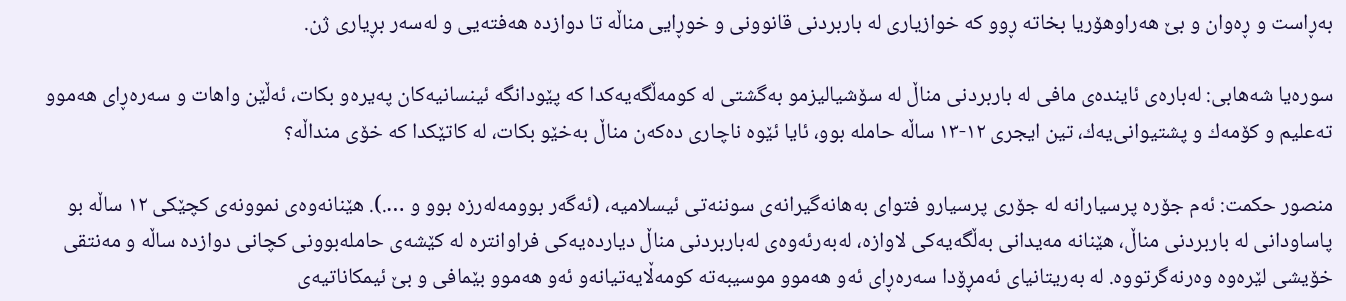به‌ڕاست و ڕه‌وان و بێ ‌هه‌راوهۆريا بخاته‌ ڕوو كه‌ خوازيارى‌ له‌ باربردنى‌ قانوونى‌ و خوڕايى‌ مناڵه‌ تا دوازده‌ هه‌فته‌يى‌ و له‌سه‌ر بڕيارى‌ ژن.

سوره‌يا شه‌هابى‌: له‌باره‌ى‌ ئاينده‌ى‌ مافى‌ له‌ باربردنى‌ مناڵ له‌ سۆشياليزمو به‌گشتى‌ له‌ كومه‌ڵگەيه‌كدا كه‌ پێودانگه‌ ئينسانيه‌كان په‌يره‌و بكات، ئه‌ڵێن واهات و سه‌ره‌ڕاى‌ هه‌موو ته‌عليم و كۆمه‌ك و پشتيوانى‌يه‌ك، تين ايجرى‌ ١٢-١٣ ساڵه‌ حامله‌ بوو، ئايا ئێوه‌ ناچارى‌ ده‌كه‌ن مناڵ به‌خێو بكات، له‌ كاتێكدا كه‌ خۆى‌ منداڵه‌؟

منصور حكمت: ئه‌م جۆره‌ پرسيارانه‌ له‌ جۆرى‌ پرسيارو فتواى‌ به‌هانه‌گيرانه‌ى‌ سوننه‌تى‌ ئيسلاميه‌، (ئه‌گه‌ر بوومه‌له‌رزه‌ بوو و ….). هێنانه‌وه‌ى‌ نموونه‌ى‌ كچێكى‌ ١٢ ساڵه‌ بو پاساودانى‌ له‌ باربردنى‌ مناڵ، هێنانه‌ مه‌يدانى‌ به‌ڵگه‌يه‌كى‌ لاوازه‌، له‌به‌رئه‌وه‌ى‌ له‌باربردنى‌ مناڵ ديارده‌يه‌كى‌ فراوانتره‌ له‌ كێشه‌ى‌ حامله‌بوونى‌ كچانى‌ دوازده‌ ساڵه‌ و مه‌نتقى‌ خۆيشى‌ لێره‌وه‌ وه‌رنه‌گرتووه‌. له‌ به‌ريتانياى‌ ئه‌مڕۆدا سه‌ره‌ڕاى‌ ئه‌و هه‌موو موسيبه‌ته‌ كومه‌ڵايه‌تيانه‌و ئه‌و هه‌موو بێمافى‌ و بێ ئيمكاناتيه‌ى‌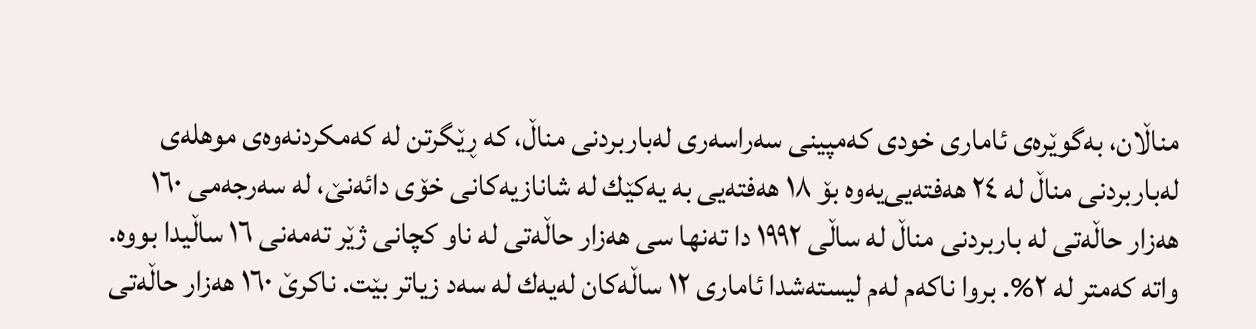مناڵان، به‌گوێره‌ى‌ ئامارى‌ خودى‌ كه‌مپينى‌ سه‌راسه‌رى‌ له‌باربردنى‌ مناڵ، كه‌ ڕێگرتن له‌ كه‌مكردنه‌وه‌ى‌ موهله‌ى‌ له‌باربردنى‌ مناڵ له‌ ٢٤ هه‌فته‌يى‌يه‌وه‌ بۆ ١٨ هه‌فته‌يى‌ به‌ يه‌كێك له‌ شانازيه‌كانى‌ خۆى‌ دائه‌نێ‌، له‌ سه‌رجه‌مى‌ ١٦٠ هه‌زار حاڵه‌تى‌ له‌ باربردنى‌ مناڵ له‌ ساڵى‌ ١٩٩٢ دا ته‌نها سى‌ هه‌زار حاڵه‌تى‌ له‌ ناو كچانى‌ ژێر ته‌مه‌نى‌ ١٦ ساڵیدا بووه‌. واته‌ كه‌متر له‌ ٢%. بروا ناكه‌م له‌م ليسته‌شدا ئامارى‌ ١٢ ساڵه‌كان له‌يه‌ك له‌ سه‌د زياتر بێت. ناكرێ‌ ١٦٠ هه‌زار حاڵه‌تى‌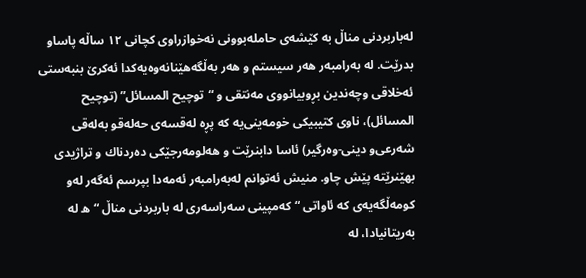له‌باربردنى‌ مناڵ به‌ كێشه‌ى‌ حامله‌بوونى‌ نه‌خوازراوى‌ كچانى‌ ١٢ ساڵه‌ پاساو بدرێت. له‌ به‌رامبه‌ر هه‌ر سيستم و هه‌ر به‌ڵگه‌هێنانه‌وه‌يه‌كدا ئه‌كرێ‌ بنبه‌ستى‌ ئه‌خلاقى‌ وچه‌ندين بڕوبيانووى‌ مه‌نتقى‌ و “توچيح المسائل” (توچيح المسائل)، ناوى‌ كتيبيكى‌ خومه‌ينى‌يه‌ كه‌ پڕه‌ له‌قسه‌ى‌ حه‌له‌قو به‌له‌قى‌ شه‌رعى‌و دينى‌-وه‌رگير) ئاسا دابنرێت و هه‌لومه‌رجێكى‌ ده‌ردناك و تراژيدى‌ بهێنرێته‌ پێش چاو. منيش ئه‌توانم له‌به‌رامبه‌ر ئه‌مه‌دا بپرسم ئه‌گه‌ر له‌و كومه‌ڵگەيه‌ى‌ كه‌ ئاواتى‌ “كه‌مپينى‌ سه‌راسه‌رى‌ له‌ باربردنى‌ مناڵ “ه‌ له‌ به‌ريتانيادا، له‌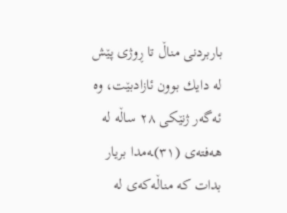باربردنى‌ مناڵ تا ڕوژى‌ پێش له‌ دايك بوون ئازادبێت، وه‌ ئه‌گه‌ر ژنێكى‌ ٢٨ ساڵه‌ له‌ هه‌فته‌ى‌ (٣١)ـه‌مدا بريار بدات كه‌ مناڵه‌كه‌ى‌ له‌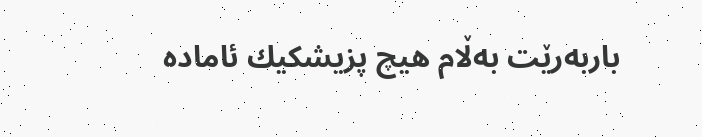باربه‌رێت به‌ڵام هيچ پزيشكيك ئاماده‌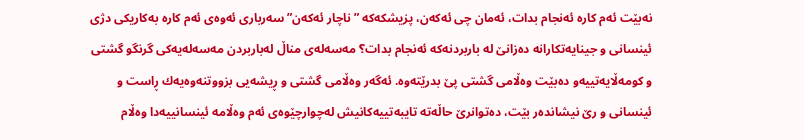نه‌بێت ئه‌م كاره‌ ئه‌نجام بدات، ئه‌مان چى‌ ئه‌كه‌ن، پزيشكه‌كه‌ ” ناچار ئه‌كه‌ن” سه‌ربارى‌ ئه‌وه‌ى‌ ئه‌م كاره‌ به‌كاريكى‌ دژى‌ ئينسانى‌ و جينايه‌تكارانه‌ ده‌زانێ‌ له‌ باربردنه‌كه‌ ئه‌نجام بدات؟ مه‌سه‌له‌ى‌ مناڵ له‌باربردن مه‌سه‌له‌يه‌كى‌ گرنگو گشتى‌ و كومه‌ڵایه‌تیيه‌و ده‌بێت وه‌ڵامى‌ گشتى‌ پێ‌ بدرێته‌وه‌. ئه‌گه‌ر وه‌ڵامى‌ گشتى‌ و ڕيشه‌يى‌ بزووتنه‌وه‌يه‌ك ڕاست و ئينسانى‌ و رێ نیشاندەر بێت، ده‌توانرێ‌ حاڵه‌ته‌ تايبه‌تیيه‌كانيش له‌چوارچێوه‌ى‌ ئه‌م وه‌ڵامه‌ ئينسانیيه‌دا وه‌ڵام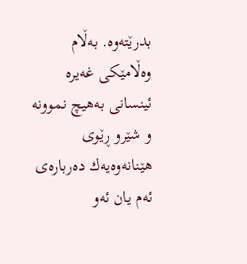بدرێته‌وه‌. به‌ڵام وه‌ڵامێكى‌ غه‌يره‌ ئينسانى‌ به‌هيچ نموونه‌ و شێرو ڕێوى‌ هێنانە‌وه‌يه‌ك ده‌رباره‌ى‌ ئه‌م يان ئه‌و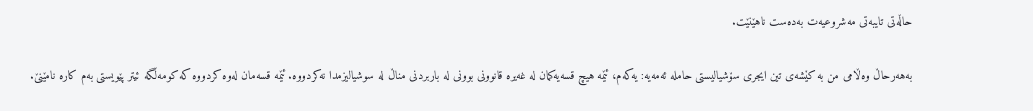حاڵه‌تى‌ تايبه‌تى‌ مه‌شروعيه‌ت به‌ده‌ست ناهێنێت.

به‌هه‌رحاڵ وه‌ڵامى‌ من به‌ كێشه‌ى‌ تين ايجرى‌ سۆشياليستى‌ حامله‌ ئه‌مه‌يه‌: يه‌كه‌م، ئێمه‌ هيچ قسه‌يه‌كمان له‌ غه‌يره‌ قانوونى‌ بوونى‌ له‌ باربردنى‌ مناڵ له‌ سوشياليزمدا نه‌كردووه‌. ئێمه‌ قسه‌مان له‌وه‌ كردووه‌ كه‌ كومه‌ڵگە ئيتر پێويستى‌ به‌م كاره‌ نامێنێ‌.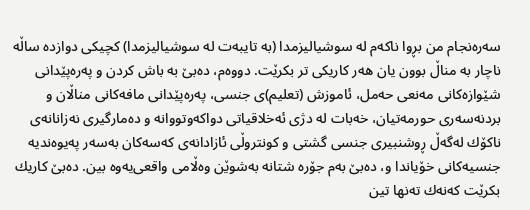سه‌ره‌نجام من بڕوا ناكه‌م له‌ سوشياليزمدا (به‌ تايبه‌ت له‌ سوشياليزمدا) كچيكى‌ دوازده‌ ساڵه‌ ناچار به‌ مناڵ بوون يان هه‌ر كاريكى‌ تر بكرێت. دووه‌م، ده‌بێ‌ به‌ باش كردن و په‌ره‌پێدانى‌ شێوازه‌كانى‌ مه‌نعى‌ حه‌مل، ئاموزش (تعليم)ى‌ جنسى‌، په‌ره‌پێدانى‌ مافه‌كانى‌ مناڵان و بردنه‌سه‌رى‌ حورمه‌تيان، خه‌بات له‌ دژى‌ ئه‌خلاقياتى‌ دواكه‌وتووانه‌ و ده‌مارگيرى‌ نه‌زانانه‌ى‌ ناكۆك له‌گه‌ڵ ڕوشنبيرى‌ جنسى‌‌ گشتى‌ و كونتروڵى‌ ئازادانه‌ى‌ كه‌سه‌كان به‌سه‌ر په‌يوه‌نديه‌ جنسيه‌كانى‌ خۆياندا و، ده‌بێ‌ به‌م جۆره‌ شتانه‌ به‌شوێن وه‌ڵامى‌ واقعى‌يه‌وه‌ بين. ده‌بێ‌ كاريك بكرێت كه‌نه‌ك ته‌نها تين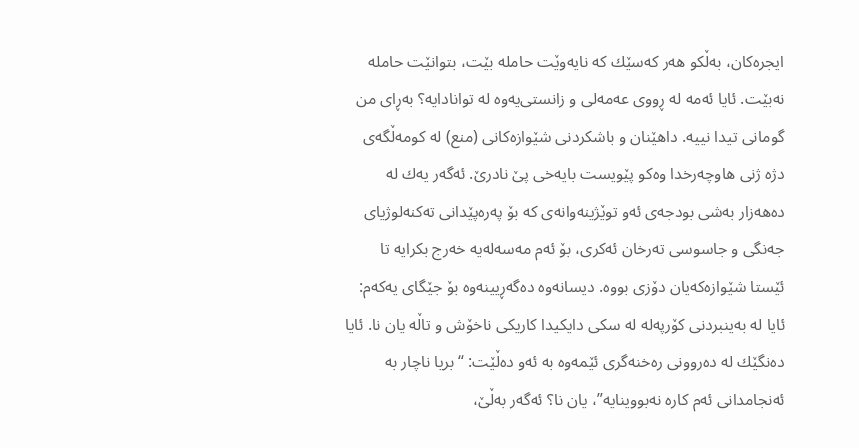ايجره‌كان، به‌ڵكو هه‌ر كه‌سێك كه‌ نايه‌وێت حامله‌ بێت، بتوانێت حامله‌ نه‌بێت. ئايا ئه‌مه‌ له‌ ڕووى‌ عه‌مه‌لى‌ و زانستى‌يه‌وه‌ له‌ توانادايه‌؟ به‌ڕاى‌ من گومانى‌ تيدا نیيه‌. داهێنان و باشكردنى‌ شێوازه‌كانى‌ (منع) له‌ كومه‌ڵگەى‌ دژه‌ ژنى‌ هاوچه‌رخدا وه‌كو پێويست بايه‌خى‌ پێ نادرێ‌. ئه‌گه‌ر يه‌ك له‌ ده‌هه‌زار به‌شى‌ بودجه‌ى‌ ئه‌و توێژينه‌وانه‌ى‌ كه‌ بۆ په‌ره‌پێدانى‌ ته‌كنه‌لوژياى‌ جه‌نگى‌ و جاسوسى‌ ته‌رخان ئه‌كرى‌، بۆ ئه‌م مه‌سه‌له‌يه‌ خه‌رج بكرايه‌ تا ئێستا شێوازه‌كه‌يان دۆزى‌ بووه‌. ديسانه‌وه‌ ده‌گه‌ڕيينه‌وه‌ بۆ جێگاى‌ يه‌كه‌م: ئايا له‌ به‌ينبردنى‌ كۆرپه‌له‌ له‌ سكى‌ دايكیدا كاريكى‌ ناخۆش و تاڵه‌ يان نا. ئايا ده‌نگێك له‌ ده‌روونى‌ ره‌خنه‌گرى‌ ئێمه‌وه‌ به‌ ئه‌و ده‌ڵێت: “بريا ناچار به‌ ئه‌نجامدانى‌ ئه‌م كاره‌ نه‌بووينايه‌”، يان نا؟ ئه‌گه‌ر به‌ڵێ‌،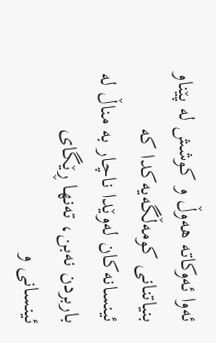ئه‌وا ئه‌وكاته‌ هه‌وڵ و كوشش له‌ پێناو بنياتنانى‌ كومه‌ڵگەيه‌كدا كه‌ ئينسانه‌كان له‌وێدا ناچار به‌ مناڵ له‌ باربردن نه‌بن، ته‌نها ڕێگاى‌ ئينسانى‌‌ و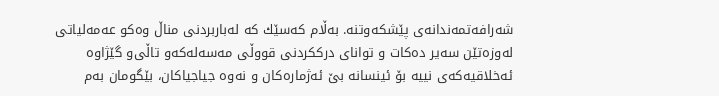شه‌رافه‌تمه‌ندانه‌ى‌ پێشكه‌وتنه‌. به‌ڵام كه‌سێك كه‌ له‌باربردنى‌ مناڵ وه‌كو عەمەلياتى‌ له‌وزه‌تێن سه‌ير ده‌كات و تواناى‌ درككردنى‌ قووڵى‌‌ مه‌سه‌له‌كه‌و تاڵى‌و گێژاوه‌ ئه‌خلاقيه‌كه‌ى‌ نيیه‌ بۆ ئينسانه‌ بێ ئه‌ژماره‌كان و نه‌وه‌ جياجياكان، بێگومان به‌م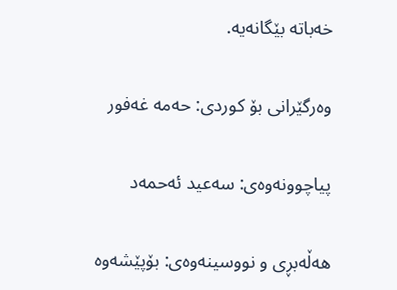خه‌باته‌ بێگانه‌يه‌.

وەرگێرانی بۆ کوردی: حەمە غەفور

پیاچوونەوەی: سەعید ئەحمەد

هەڵەبڕی و نووسینەوەی: بۆپێشەوە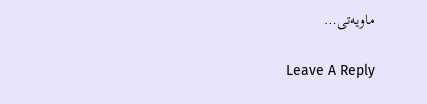ماویەتی…

Leave A Reply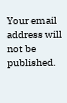Your email address will not be published.